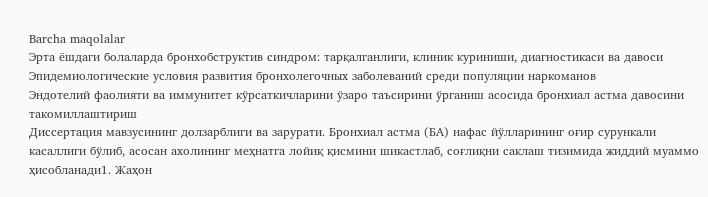Barcha maqolalar
Эрта ёшдаги болаларда бронхобструктив синдром: тарқалганлиги, клиник куриниши, диагностикаси ва давоси
Эпидемиологические условия развития бронхолегочных заболеваний среди популяции наркоманов
Эндотелий фаолияти ва иммунитет кўрсаткичларини ўзаро таъсирини ўрганиш асосида бронхиал астма давосини такомиллаштириш
Диссертация мавзусининг долзарблиги ва зарурати. Бронхиал астма (БА) нафас йўлларининг оғир сурункали касаллиги бўлиб, асосан ахолининг меҳнатга лойиқ қисмини шикастлаб, соғлиқни саклаш тизимида жиддий муаммо ҳисобланади1. Жаҳон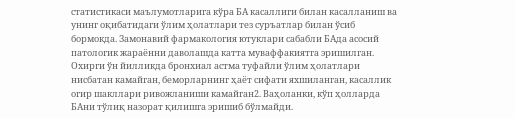статистикаси маълумотларига кўра БА касаллиги билан касалланиш ва унинг оқибатидаги ўлим ҳолатлари тез суръатлар билан ўсиб бормокда. Замонавий фармакология ютуклари сабабли БАда асосий патологик жараённи даволашда катта муваффакиятга эришилган. Охирги ўн йилликда бронхиал астма туфайли ўлим ҳолатлари нисбатан камайган, беморларнинг ҳаёт сифати яхшиланган, касаллик огир шакллари ривожланиши камайган2. Ваҳоланки, кўп ҳолларда БАни тўлиқ назорат қилишга эришиб бўлмайди.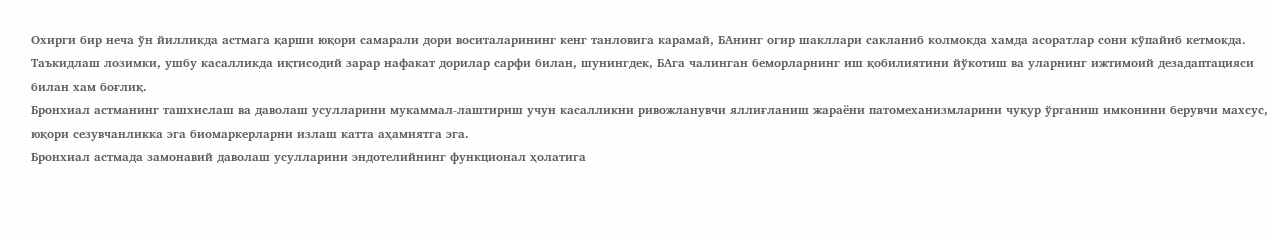Охирги бир неча ўн йилликда астмага қарши юқори самарали дори воситаларининг кенг танловига карамай, БАнинг огир шакллари сакланиб колмокда хамда асоратлар сони кўпайиб кетмокда. Таъкидлаш лозимки, ушбу касалликда иқтисодий зарар нафакат дорилар сарфи билан, шунингдек, БАга чалинган беморларнинг иш қобилиятини йўкотиш ва уларнинг ижтимоий дезадаптацияси билан хам боғлиқ.
Бронхиал астманинг ташхислаш ва даволаш усулларини мукаммал-лаштириш учун касалликни ривожланувчи яллиғланиш жараёни патомеханизмларини чуқур ўрганиш имконини берувчи махсус, юқори сезувчанликка эга биомаркерларни излаш катта аҳамиятга эга.
Бронхиал астмада замонавий даволаш усулларини эндотелийнинг функционал ҳолатига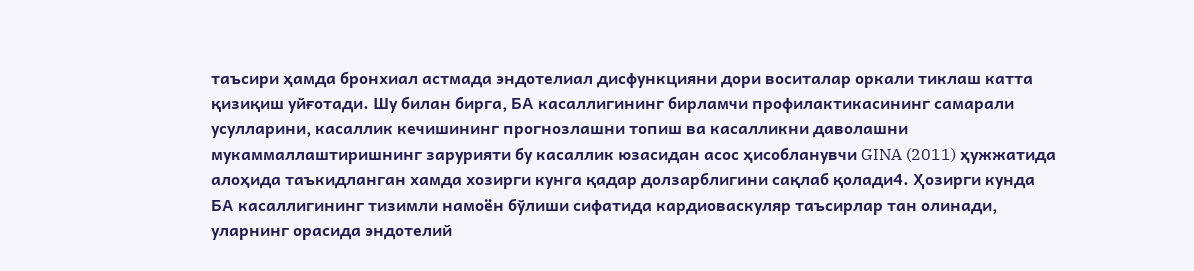таъсири ҳамда бронхиал астмада эндотелиал дисфункцияни дори воситалар оркали тиклаш катта қизиқиш уйғотади. Шу билан бирга, БА касаллигининг бирламчи профилактикасининг самарали усулларини, касаллик кечишининг прогнозлашни топиш ва касалликни даволашни мукаммаллаштиришнинг зарурияти бу касаллик юзасидан асос ҳисобланувчи GINA (2011) ҳужжатида алоҳида таъкидланган хамда хозирги кунга қадар долзарблигини сақлаб қолади4. Ҳозирги кунда БА касаллигининг тизимли намоён бўлиши сифатида кардиоваскуляр таъсирлар тан олинади, уларнинг орасида эндотелий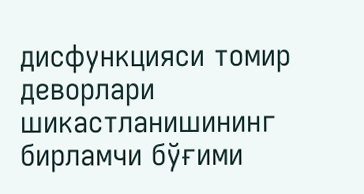дисфункцияси томир деворлари шикастланишининг бирламчи бўғими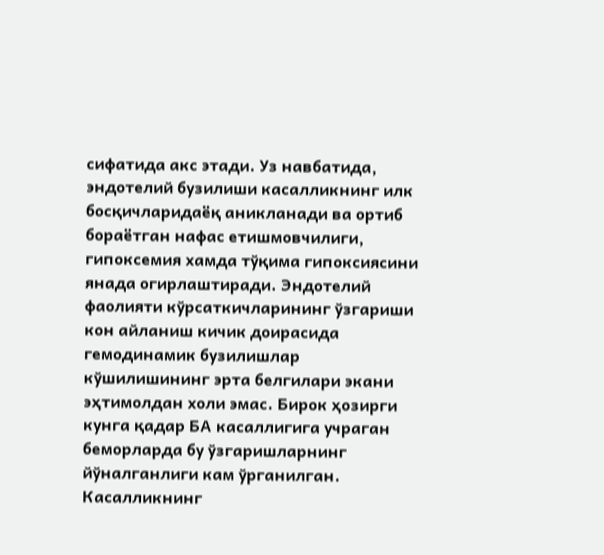сифатида акс этади. Уз навбатида, эндотелий бузилиши касалликнинг илк босқичларидаёқ аникланади ва ортиб бораётган нафас етишмовчилиги, гипоксемия хамда тўқима гипоксиясини янада огирлаштиради. Эндотелий фаолияти кўрсаткичларининг ўзгариши кон айланиш кичик доирасида гемодинамик бузилишлар кўшилишининг эрта белгилари экани эҳтимолдан холи эмас. Бирок ҳозирги кунга қадар БА касаллигига учраган беморларда бу ўзгаришларнинг йўналганлиги кам ўрганилган. Касалликнинг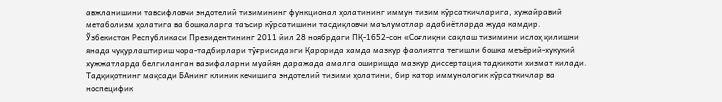авжланишини тавсифловчи эндотелий тизимининг функционал ҳолатининг иммун тизим кўрсаткичларига, хужайравий метаболизм ҳолатига ва бошкаларга таъсир кўрсатишини тасдиқловчи маълумотлар адабиётларда жуда камдир.
Ўзбекистон Республикаси Президентининг 2011 йил 28 ноябрдаги ПҚ-1652-сон «Соғлиқни сақлаш тизимини ислоҳ қилишни янада чуқурлаштириш чора-тадбирлари тўғрисида»ги Қарорида хамда мазкур фаолиятга тегишли бошка меъёрий-хукукий хужжатларда белгиланган вазифаларни муайян даражада амалга оширишда мазкур диссертация тадкикоти хизмат килади.
Тадқиқотнинг мақсади БАнинг клиник кечишига эндотелий тизими ҳолатини, бир катор иммунологик кўрсаткичлар ва носпецифик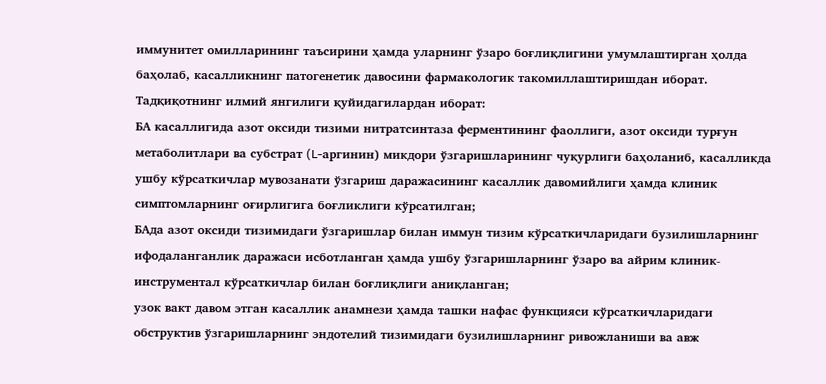иммунитет омилларининг таъсирини ҳамда уларнинг ўзаро боғлиқлигини умумлаштирган ҳолда баҳолаб, касалликнинг патогенетик давосини фармакологик такомиллаштиришдан иборат.
Тадқиқотнинг илмий янгилиги қуйидагилардан иборат:
БА касаллигида азот оксиди тизими нитратсинтаза ферментининг фаоллиги, азот оксиди турғун метаболитлари ва субстрат (L-аргинин) микдори ўзгаришларининг чуқурлиги баҳоланиб, касалликда ушбу кўрсаткичлар мувозанати ўзгариш даражасининг касаллик давомийлиги ҳамда клиник симптомларнинг оғирлигига боғликлиги кўрсатилган;
БАда азот оксиди тизимидаги ўзгаришлар билан иммун тизим кўрсаткичларидаги бузилишларнинг ифодаланганлик даражаси исботланган ҳамда ушбу ўзгаришларнинг ўзаро ва айрим клиник-инструментал кўрсаткичлар билан боғлиқлиги аниқланган;
узок вакт давом этган касаллик анамнези ҳамда ташки нафас функцияси кўрсаткичларидаги обструктив ўзгаришларнинг эндотелий тизимидаги бузилишларнинг ривожланиши ва авж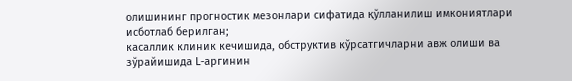олишининг прогностик мезонлари сифатида қўлланилиш имкониятлари исботлаб берилган;
касаллик клиник кечишида, обструктив кўрсатгичларни авж олиши ва зўрайишида L-аргинин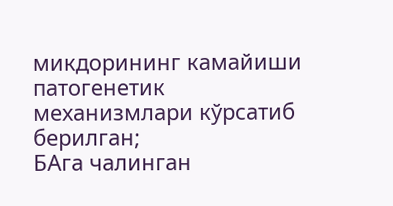микдорининг камайиши патогенетик механизмлари кўрсатиб берилган;
БАга чалинган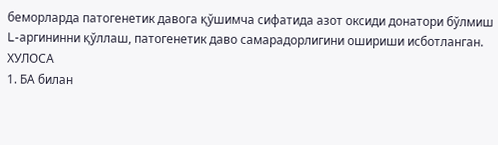беморларда патогенетик давога қўшимча сифатида азот оксиди донатори бўлмиш L-аргининни қўллаш, патогенетик даво самарадорлигини ошириши исботланган.
ХУЛОСА
1. БА билан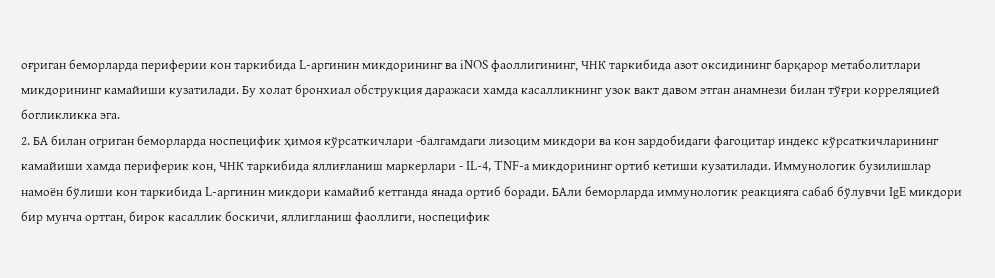оғриган беморларда периферии кон таркибида L-аргинин микдорининг ва iNOS фаоллигининг, ЧНК таркибида азот оксидининг барқарор метаболитлари микдорининг камайиши кузатилади. Бу холат бронхиал обструкция даражаси хамда касалликнинг узок вакт давом этган анамнези билан тўғри корреляцией богликликка эга.
2. БА билан огриган беморларда носпецифик ҳимоя кўрсаткичлари -балгамдаги лизоцим микдори ва кон зардобидаги фагоцитар индекс кўрсаткичларининг камайиши хамда периферик кон, ЧНК таркибида яллиғланиш маркерлари - IL-4, TNF-a микдорининг ортиб кетиши кузатилади. Иммунологик бузилишлар намоён бўлиши кон таркибида L-аргинин микдори камайиб кетганда янада ортиб боради. БАли беморларда иммунологик реакцияга сабаб бўлувчи IgE микдори бир мунча ортган, бирок касаллик боскичи, яллигланиш фаоллиги, носпецифик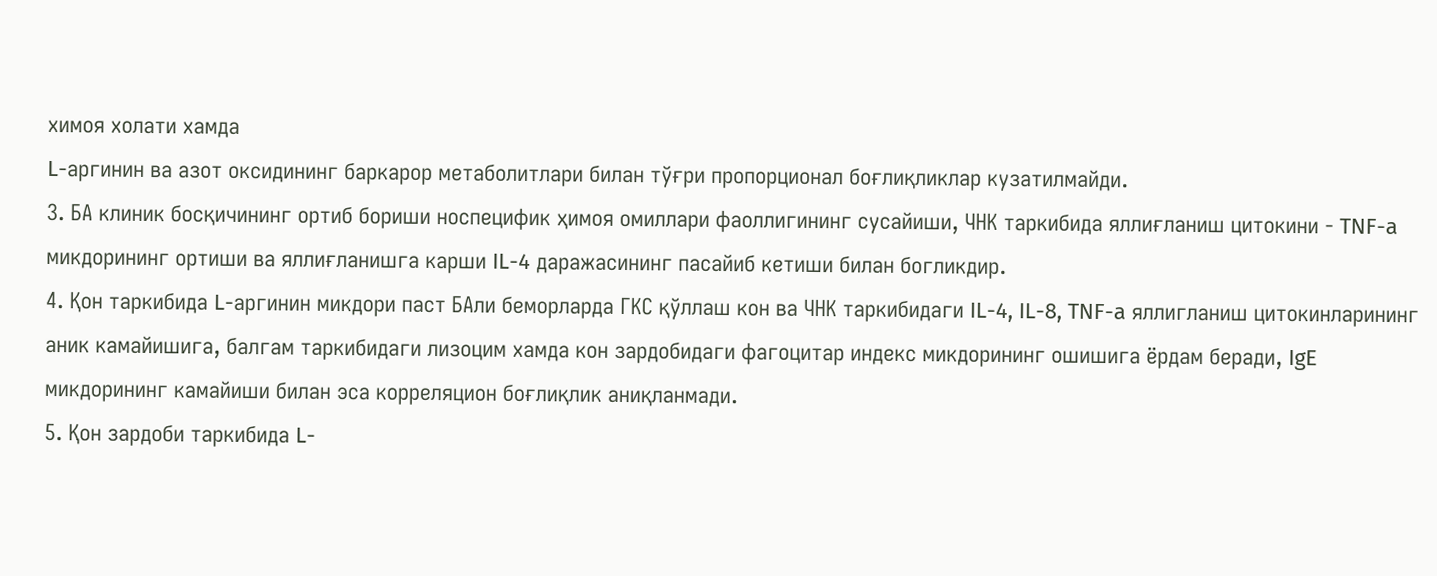химоя холати хамда
L-аргинин ва азот оксидининг баркарор метаболитлари билан тўғри пропорционал боғлиқликлар кузатилмайди.
3. БА клиник босқичининг ортиб бориши носпецифик ҳимоя омиллари фаоллигининг сусайиши, ЧНК таркибида яллиғланиш цитокини - TNF-a микдорининг ортиши ва яллиғланишга карши IL-4 даражасининг пасайиб кетиши билан богликдир.
4. Қон таркибида L-аргинин микдори паст БАли беморларда ГКС қўллаш кон ва ЧНК таркибидаги IL-4, IL-8, TNF-a яллигланиш цитокинларининг аник камайишига, балгам таркибидаги лизоцим хамда кон зардобидаги фагоцитар индекс микдорининг ошишига ёрдам беради, IgE микдорининг камайиши билан эса корреляцион боғлиқлик аниқланмади.
5. Қон зардоби таркибида L-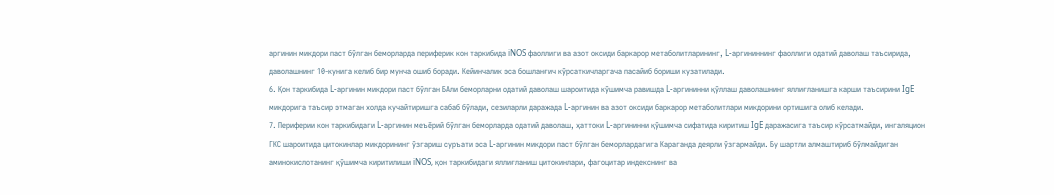аргинин микдори паст бўлган беморларда периферик кон таркибида iNOS фаоллиги ва азот оксиди баркарор метаболитларининг, L-аргининнинг фаоллиги одатий даволаш таъсирида, даволашнинг 10-кунига келиб бир мунча ошиб боради. Кейинчалик эса бошланғич кўрсаткичларгача пасайиб бориши кузатилади.
6. Қон таркибида L-аргинин микдори паст бўлган БАли беморларни одатий даволаш шароитида кўшимча равишда L-аргининни қўллаш даволашнинг яллиғланишга карши таъсирини IgE микдорига таъсир этмаган холда кучайтиришга сабаб бўлади, сезиларли даражада L-аргинин ва азот оксиди баркарор метаболитлари микдорини ортишига олиб келади.
7. Периферии кон таркибидаги L-аргинин меъёрий бўлган беморларда одатий даволаш, ҳаттоки L-аргининни қўшимча сифатида киритиш IgE даражасига таъсир кўрсатмайди, ингаляцион ГКС шароитида цитокинлар микдорининг ўзгариш суръати эса L-аргинин микдори паст бўлган беморлардагига Караганда деярли ўзгармайди. Бу шартли алмаштириб бўлмайдиган аминокислотанинг қўшимча киритилиши iNOS, қон таркибидаги яллиғланиш цитокинлари, фагоцитар индекснинг ва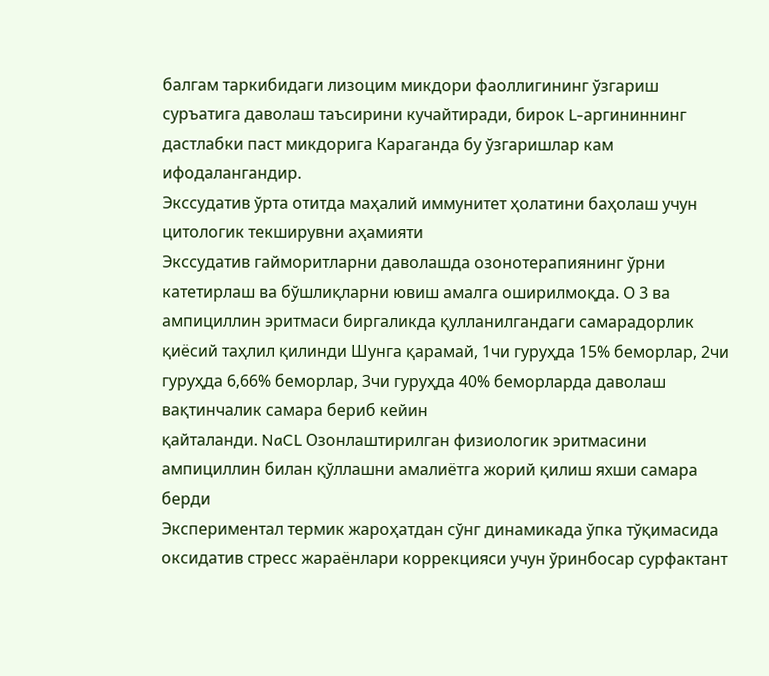балгам таркибидаги лизоцим микдори фаоллигининг ўзгариш суръатига даволаш таъсирини кучайтиради, бирок L-аргининнинг дастлабки паст микдорига Караганда бу ўзгаришлар кам ифодалангандир.
Экссудатив ўрта отитда маҳалий иммунитет ҳолатини баҳолаш учун цитологик текширувни аҳамияти
Экссудатив гайморитларни даволашда озонотерапиянинг ўрни
катетирлаш ва бўшлиқларни ювиш амалга оширилмоқда. О 3 ва ампициллин эритмаси биргаликда қулланилгандаги самарадорлик қиёсий таҳлил қилинди Шунга қарамай, 1чи гуруҳда 15% беморлар, 2чи гуруҳда 6,66% беморлар, 3чи гуруҳда 40% беморларда даволаш вақтинчалик самара бериб кейин
қайталанди. NaCL Озонлаштирилган физиологик эритмасини ампициллин билан қўллашни амалиётга жорий қилиш яхши самара берди
Экспериментал термик жароҳатдан сўнг динамикада ўпка тўқимасида оксидатив стресс жараёнлари коррекцияси учун ўринбосар сурфактант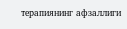терапиянинг афзаллиги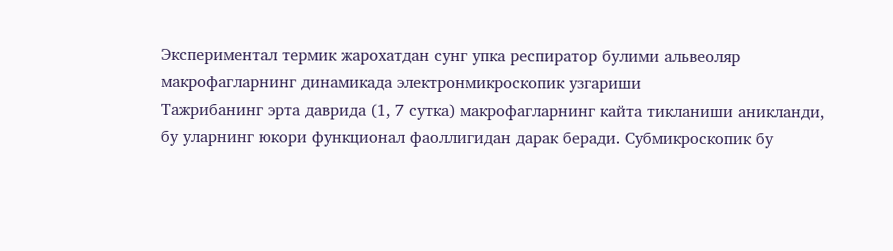Экспериментал термик жарохатдан сунг упка респиратор булими альвеоляр макрофагларнинг динамикада электронмикроскопик узгариши
Тажрибанинг эрта даврида (1, 7 сутка) макрофагларнинг кайта тикланиши аникланди,
бу уларнинг юкори функционал фаоллигидан дарак беради. Субмикроскопик бу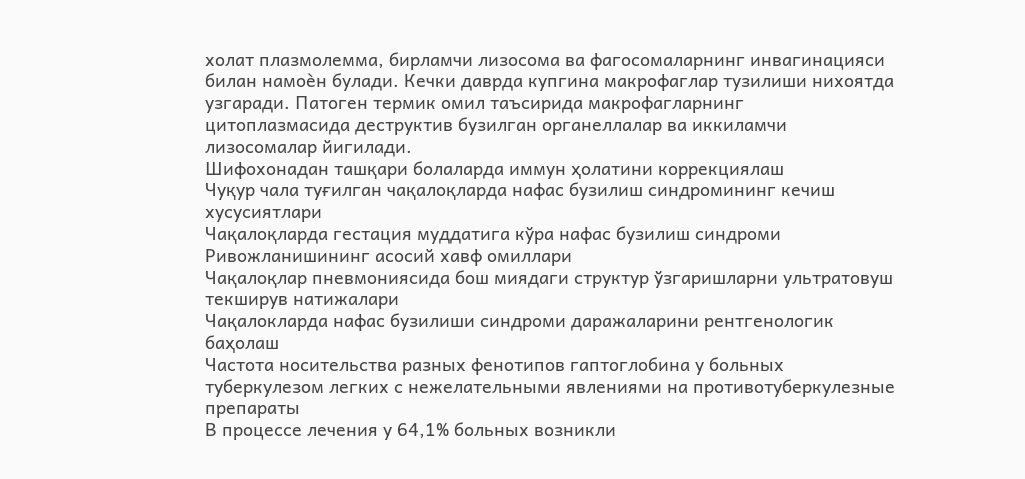холат плазмолемма, бирламчи лизосома ва фагосомаларнинг инвагинацияси билан намоѐн булади. Кечки даврда купгина макрофаглар тузилиши нихоятда узгаради. Патоген термик омил таъсирида макрофагларнинг
цитоплазмасида деструктив бузилган органеллалар ва иккиламчи лизосомалар йигилади.
Шифохонадан ташқари болаларда иммун ҳолатини коррекциялаш
Чуқур чала туғилган чақалоқларда нафас бузилиш синдромининг кечиш хусусиятлари
Чақалоқларда гестация муддатига кўра нафас бузилиш синдроми Ривожланишининг асосий хавф омиллари
Чақалоқлар пневмониясида бош миядаги структур ўзгаришларни ультратовуш текширув натижалари
Чақалокларда нафас бузилиши синдроми даражаларини рентгенологик баҳолаш
Частота носительства разных фенотипов гаптоглобина у больных туберкулезом легких с нежелательными явлениями на противотуберкулезные препараты
В процессе лечения у 64,1% больных возникли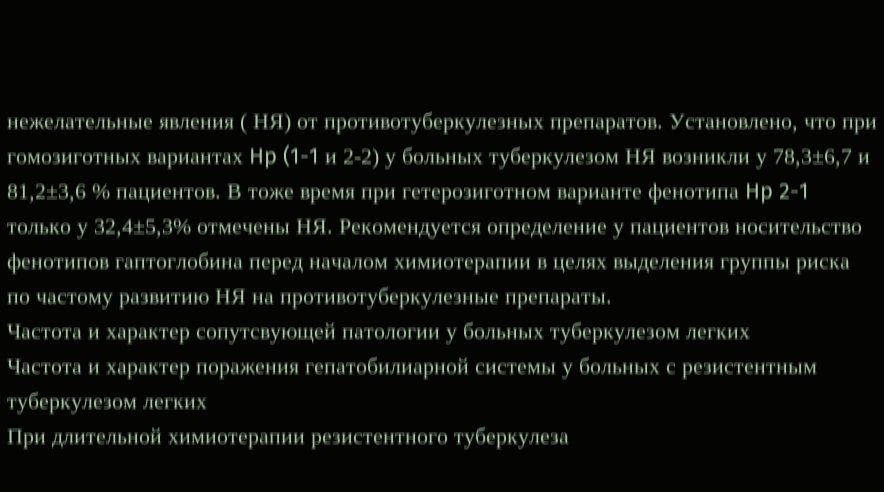нежелательные явления ( НЯ) от противотуберкулезных препаратов. Установлено, что при гомозиготных вариантах Hp (1-1 и 2-2) у больных туберкулезом НЯ возникли у 78,3±6,7 и 81,2±3,6 % пациентов. В тоже время при гетерозиготном варианте фенотипа Hp 2-1 только у 32,4±5,3% отмечены НЯ. Рекомендуется определение у пациентов носительство фенотипов гаптоглобина перед началом химиотерапии в целях выделения группы риска по частому развитию НЯ на противотуберкулезные препараты.
Частота и характер сопутсвующей патологии у больных туберкулезом легких
Частота и характер поражения гепатобилиарной системы у больных с резистентным туберкулезом легких
При длительной химиотерапии резистентного туберкулеза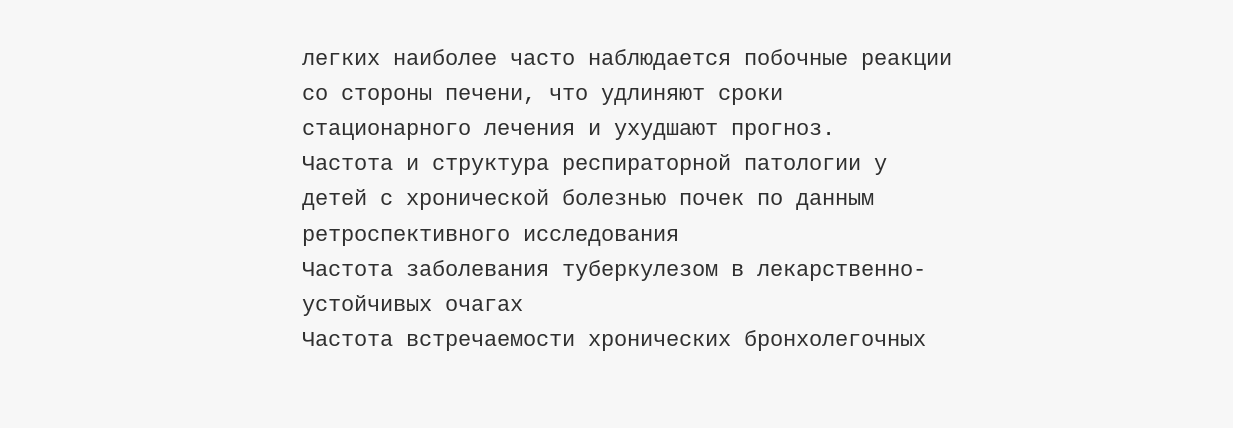легких наиболее часто наблюдается побочные реакции со стороны печени, что удлиняют сроки стационарного лечения и ухудшают прогноз.
Частота и структура респираторной патологии у детей с хронической болезнью почек по данным ретроспективного исследования
Частота заболевания туберкулезом в лекарственно- устойчивых очагах
Частота встречаемости хронических бронхолегочных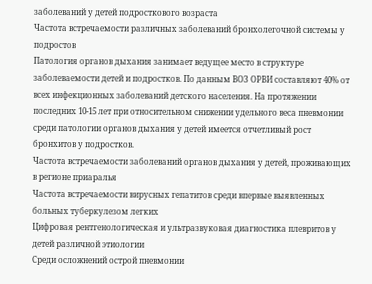заболеваний у детей подросткового возраста
Частота встречаемости различных заболеваний бронхолегочной системы у подростов
Патология органов дыхания занимает ведущее место в структуре заболеваемости детей и подростков. По данным ВОЗ ОРВИ составляют 40% от всех инфекционных заболеваний детского населения. На протяжении последних 10-15 лет при относительном снижении удельного веса пневмонии среди патологии органов дыхания у детей имеется отчетливый рост бронхитов у подростков.
Частота встречаемости заболеваний органов дыхания у детей, проживающих в регионе приаралья
Частота встречаемости вирусных гепатитов среди впервые выявленных больных туберкулезом легких
Цифровая рентгенологическая и ультразвуковая диагностика плевритов у детей различной этиологии
Среди осложнений острой пневмонии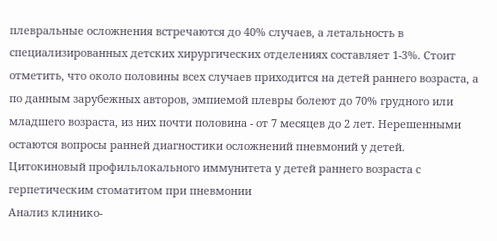плевральные осложнения встречаются до 40% случаев, а летальность в специализированных детских хирургических отделениях составляет 1-3%. Стоит отметить, что около половины всех случаев приходится на детей раннего возраста, а по данным зарубежных авторов, эмпиемой плевры болеют до 70% грудного или младшего возраста, из них почти половина - от 7 месяцев до 2 лет. Нерешенными остаются вопросы ранней диагностики осложнений пневмоний у детей.
Цитокиновый профильлокального иммунитета у детей раннего возраста с герпетическим стоматитом при пневмонии
Анализ клинико-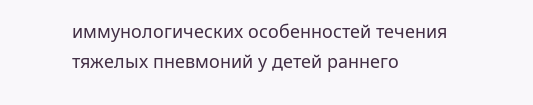иммунологических особенностей течения тяжелых пневмоний у детей раннего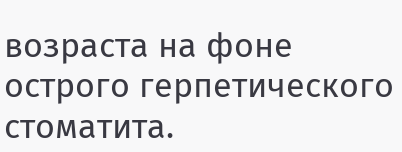возраста на фоне острого герпетического стоматита.